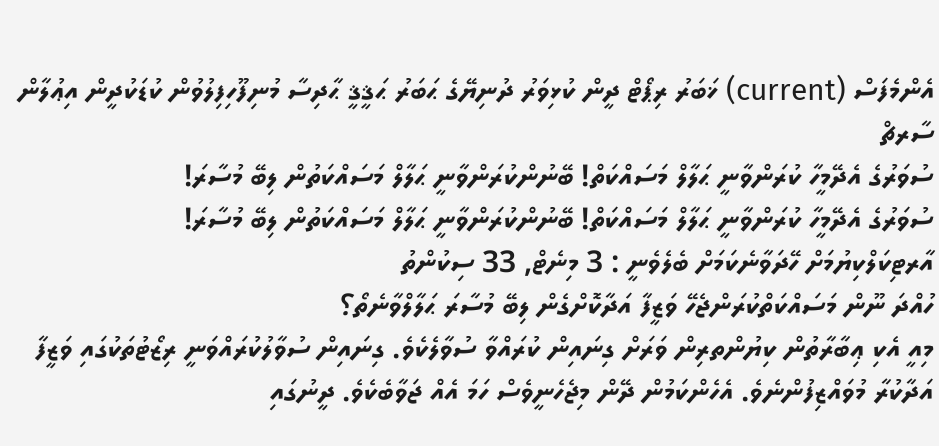އެންމެފަސް (current) ޚަބަރު ރިޕޯޓް ދީން ކުޅިވަރު ދުނިޔޭގެ ޙަބަރު ޙަޤީޤީ ޙާދިސާ މުނިފޫހިފިލުވުން ކުޑަކުދީން އިޢުލާން ސާރޗް
ސުވަރުގެ އެދޭމީހާ ކުރަންވާނީ ޙަލާލް މަސައްކަތް! ބޭނުންކުރަންވާނީ ޙަލާލް މަސައްކަތުން ލިބޭ މުސާރަ!
ސުވަރުގެ އެދޭމީހާ ކުރަންވާނީ ޙަލާލް މަސައްކަތް! ބޭނުންކުރަންވާނީ ޙަލާލް މަސައްކަތުން ލިބޭ މުސާރަ!
އާރޓިކަލްކިޔުމަށް ހޭދަވާނެކަމަށް ބެލެވެނީ : 3 މިނެޓް, 33 ސިކުންތު
ހުއްދަ ނޫން މަސައްކަތްކުރަންޖެހޭ ވަޒީފާ އަދާކޮށްގެން ލިބޭ މުސާރަ ޙަލާލްވާނެތޯ؟
މިއީ އެކި ޢިބާރާތުން ކިޔުންތރިން ވަރަށް ގިނައިން ކުރައްވާ ސުވާލެކެވެ. ގިނައިން ސުވާލުކުރައްވަނީ ރިޒޯޓުތަކުގައި ވަޒީފާ އަދާކުރާ މުވައްޒިފުންނެވެ. އެހެންކަމުން ދޭން މިޖެހެނީވެސް ހަމަ އެއް ޖަވާބެކެވެ. ދީނުގައި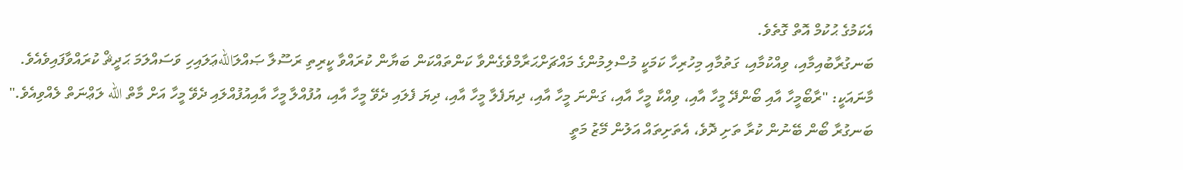އެކަމުގެ ޙުކުމް އޮތް ގޮތެވެ.
ބަނގުރާބުއިމާއި، ވިއްކުމާއި، ގަތުމާއި މިހުރިހާ ކަމަކީ މުސްލިމުންގެ މައްޗަށްޙަރާމްވެގެންވާ ކަންތައްކަން ބަޔާން ކުރައްވާ ކީރިތި ރަސޫލާ ޞައްލަاللهޢަލައިހި ވަސައްލަމަ ޙަދީޘް ކުރައްވާފައިވެއެވެ.
މާނައަކީ: "ރާބޯމީހާ އާއި ބޯންދޭ މީހާ އާއި، ވިއްކާ މީހާ އާއި، ގަންނަ މީހާ އާއި، ދިޔަފެލާ މީހާ އާއި، ދިޔަ ފެލައި ދެވޭ މީހާ އާއި، އުފުއްލާ މީހާ އާއިއުފުއްލައި ދެވޭ މީހާ އަށް މާތް الله ލަޢްނަތް ލެއްވިއެވެ."
ބަނގުރާ ބޯން ބޭނުން ކުރާ ތަށި ދޮވެ، އެތަށިތައް އަލުން މޭޒު މަތީ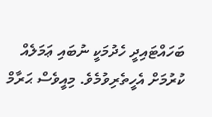ބަހައްޓައިދީ ހެދުމަކީ ނުބައި ޢަމަލެއް ކުރުމަށް އެހީތެރިވުމެވެ. މިއީވެސް ޙަރާމް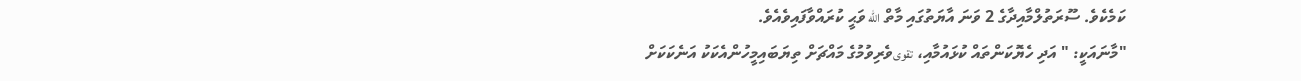ކަމެކެވެ. ސޫރަތުލްމާއިދާގެ 2 ވަނަ އާޔަތުގައި މާތް الله ވަޙީ ކުރައްވާފައިވެއެވެ.
"މާނައަކީ: " އަދި ހެޔޮކަންތައް ކުޅައުމާއި، تقوىވެރިވުމުގެ މައްޗަށް ތިޔަބައިމީހުންއެކަކު އަނެކަކަށް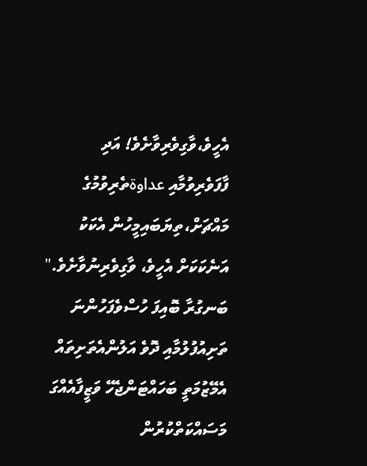އެހީވެ،ވާގިވެރިވާށެވެ! އަދި ފާފަވެރިވުމާއި عداوةތެރިވުމުގެ މައްޗަށް،ތިޔަބައިމީހުން އެކަކު އަނެކަކަށް އެހީވެ، ވާގިވެރިނުވާށެވެ."
ބަނގުރާ ބޮއިފަ ހުސްވެފަހުންނަ ތަށިއުފުލުމާއި ދޮވެ އަލުންއެތަށިތައް އެމޭޒުމަތީ ބަހައްޓަންޖެހޭ ވަޒީފާއެއްގަ މަސައްކަތްކުރުން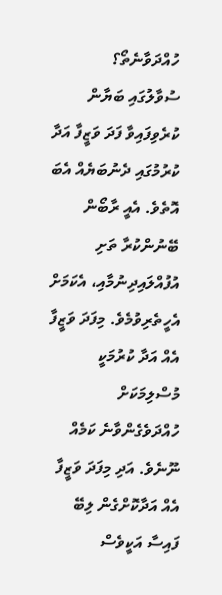ހުއްދަވާނެތޯ؟
ސުވާލުގައި ބަޔާން ކުރެވިފައިވާ ފަދަ ވަޒީފާ އަދާ ކުރުމުގައި ދެނުބަޔެއް އެބަ އޮތެވެ. އެއީ ރާބޯން ބޭނުންކުރާ ތަށި އުފުއްލައިދިނުމާއި، އެކަމަށް އެހީތެރިވުމެވެ. މިފަދަ ވަޒީފާ އެއް އަދާ ކުރުމަކީ މުސްލިމަކަށް ހުއްދަވެގެންވާނެ ކަމެއް ނޫނެވެ. އަދި މިފަދަ ވަޒީފާ އެއް އަދާކޮށްގެން ލިބޭ ފައިސާ އަކީވެސް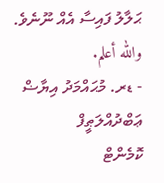ޙަލާލު ފައިސާ އެއް ނޫނެވެ. والله أعلم.
- ޑރ. މުޙައްމަދު އިޔާޟް ޢަބްދުއްލަޠީފް
ކޮމެންޓް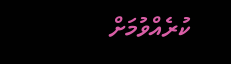ކުރެއްވުމަށް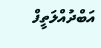އަބްދުއްލަތީފް